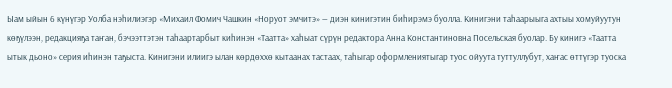Ыам ыйын 6 күнүгэр Уолба нэһилиэгэр «Михаил Фомич Чашкин «Норуот эмчитэ» — диэн кинигэтин биһирэмэ буолла. Кинигэни таһаарыыга ахтыы хомуйуутун көҕүлээн, редакцияҕа таҥан, бэчээттэтэн таһаартарбыт киһинэн «Таатта» хаһыат сүрүн редактора Анна Константиновна Посельская буолар. Бу кинигэ «Таатта ытык дьоно» серия иһинэн таҕыста. Кинигэни илиигэ ылан көрдөххө кытаанах тастаах, таһыгар оформлениятыгар туос ойуута туттуллубут, хаҥас өттүгэр туоска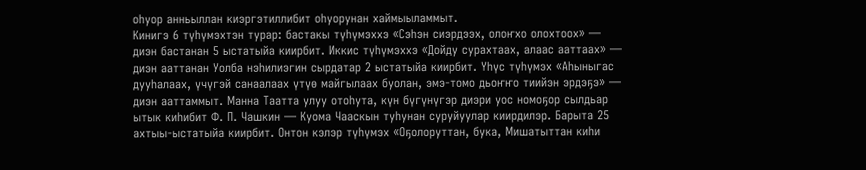оһуор анньыллан киэргэтиллибит оһуорунан хаймыыламмыт.
Кинигэ 6 түһүмэхтэн турар: бастакы түһүмэххэ «Сэһэн сиэрдээх, олоҥхо олохтоох» — диэн бастанан 5 ыстатыйа киирбит. Иккис түһүмэххэ «Дойду сурахтаах, алаас ааттаах» — диэн ааттанан Уолба нэһилиэгин сырдатар 2 ыстатыйа киирбит. Үһүс түһүмэх «Аһыныгас дууһалаах, үчүгэй санаалаах үтүө майгылаах буолан, эмэ-томо дьоҥҥо тиийэн эрдэҕэ» — диэн ааттаммыт. Манна Таатта улуу отоһута, күн бүгүнүгэр диэри уос номоҕор сылдьар ытык киһибит Ф. П. Чашкин — Куома Чааскын туһунан суруйуулар киирдилэр. Барыта 25 ахтыы-ыстатыйа киирбит. Онтон кэлэр түһүмэх «Оҕолоруттан, бука, Мишатыттан киһи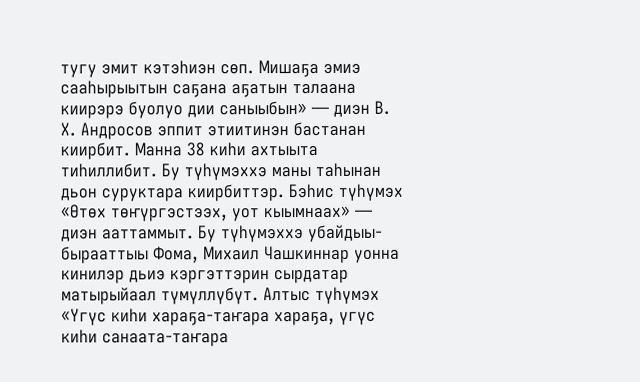тугу эмит кэтэһиэн сөп. Мишаҕа эмиэ сааһырыытын саҕана аҕатын талаана киирэрэ буолуо дии саныыбын» — диэн В. Х. Андросов эппит этиитинэн бастанан киирбит. Манна 38 киһи ахтыыта тиһиллибит. Бу түһүмэххэ маны таһынан дьон суруктара киирбиттэр. Бэһис түһүмэх «Өтөх төҥүргэстээх, уот кыымнаах» — диэн ааттаммыт. Бу түһүмэххэ убайдыы-бырааттыы Фома, Михаил Чашкиннар уонна кинилэр дьиэ кэргэттэрин сырдатар матырыйаал түмүллүбүт. Алтыс түһүмэх «Үгүс киһи хараҕа-таҥара хараҕа, үгүс киһи санаата-таҥара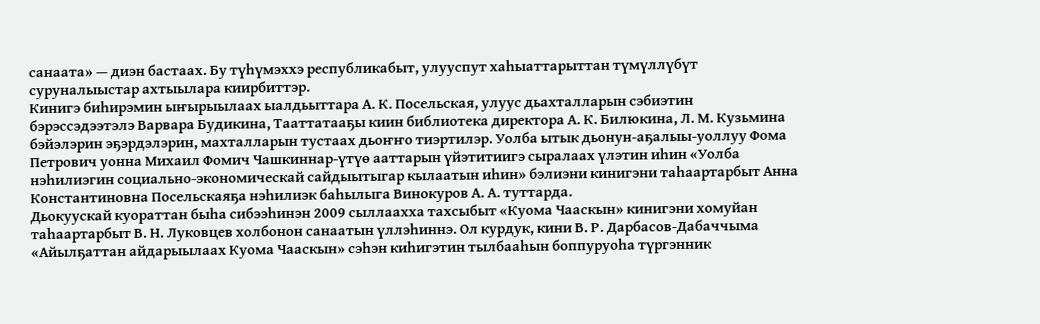санаата» — диэн бастаах. Бу түһүмэххэ республикабыт, улууспут хаһыаттарыттан түмүллүбүт суруналыыстар ахтыылара киирбиттэр.
Кинигэ биһирэмин ыҥырыылаах ыалдьыттара А. К. Посельская, улуус дьахталларын сэбиэтин бэрэссэдээтэлэ Варвара Будикина, Тааттатааҕы киин библиотека директора А. К. Билюкина, Л. М. Кузьмина бэйэлэрин эҕэрдэлэрин, махталларын тустаах дьоҥҥо тиэртилэр. Уолба ытык дьонун-аҕалыы-уоллуу Фома Петрович уонна Михаил Фомич Чашкиннар-үтүө ааттарын үйэтитиигэ сыралаах үлэтин иһин «Уолба нэһилиэгин социально-экономическай сайдыытыгар кылаатын иһин» бэлиэни кинигэни таһаартарбыт Анна Константиновна Посельскаяҕа нэһилиэк баһылыга Винокуров А. А. туттарда.
Дьокуускай куораттан быһа сибээһинэн 2009 сыллаахха тахсыбыт «Куома Чааскын» кинигэни хомуйан таһаартарбыт В. Н. Луковцев холбонон санаатын үллэһиннэ. Ол курдук, кини В. Р. Дарбасов-Дабаччыма «Айылҕаттан айдарыылаах Куома Чааскын» сэһэн киһигэтин тылбааһын боппуруоһа түргэнник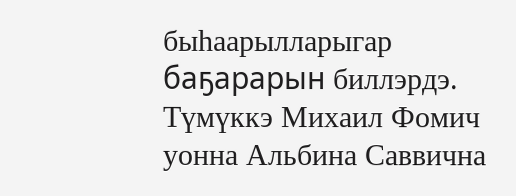быһаарылларыгар баҕарарын биллэрдэ.
Түмүккэ Михаил Фомич уонна Альбина Саввична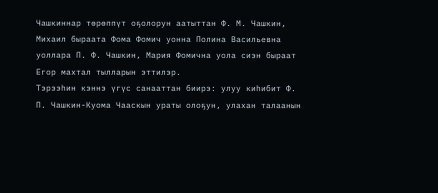Чашкиннар төрөппүт оҕолорун аатыттан Ф. М. Чашкин, Михаил быраата Фома Фомич уонна Полина Васильевна уоллара П. Ф. Чашкин, Мария Фомична уола сиэн быраат Егор махтал тылларын эттилэр.
Тэрээһин кэннэ үгүс санааттан биирэ: улуу киһибит Ф. П. Чашкин-Куома Чааскын ураты олоҕун, улахан талаанын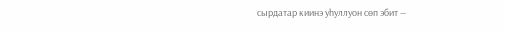сырдатар киинэ уһуллуон сөп эбит —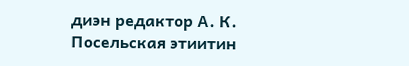диэн редактор А. К. Посельская этиитин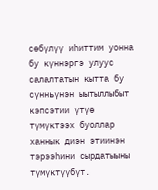сөбүлүү иһиттим уонна бу күннэргэ улуус салалтатын кытта бу сүнньүнэн ыытыллыбыт кэпсэтии үтүө түмүктээх буоллар ханнык диэн этиинэн тэрээһини сырдатыыны түмүктүүбүт.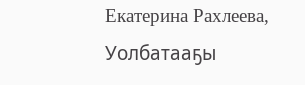Екатерина Рахлеева, Уолбатааҕы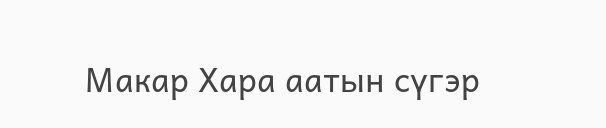Макар Хара аатын сүгэр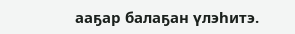ааҕар балаҕан үлэһитэ.